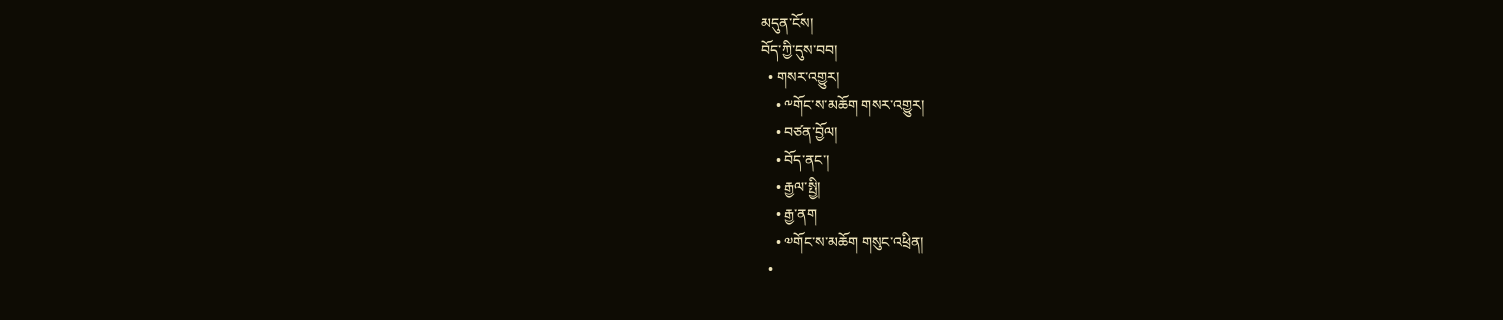མདུན་ངོས།
བོད་ཀྱི་དུས་བབ།
  • གསར་འགྱུར།
    • ༸གོང་ས་མཆོག གསར་འགྱུར།
    • བཙན་བྱོལ།
    • བོད་ནང་།
    • རྒྱལ་སྤྱི།
    • རྒྱ་ནག
    • ༧གོང་ས་མཆོག གསུང་འཕྲིན།
  •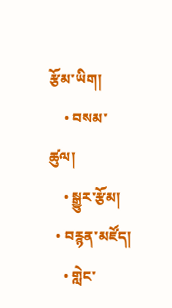རྩོམ་ཡིག།
    • བསམ་ཚུལ།
    • སྒྱུར་རྩོམ།
  • བརྙན་མཛོད།
    • གླེང་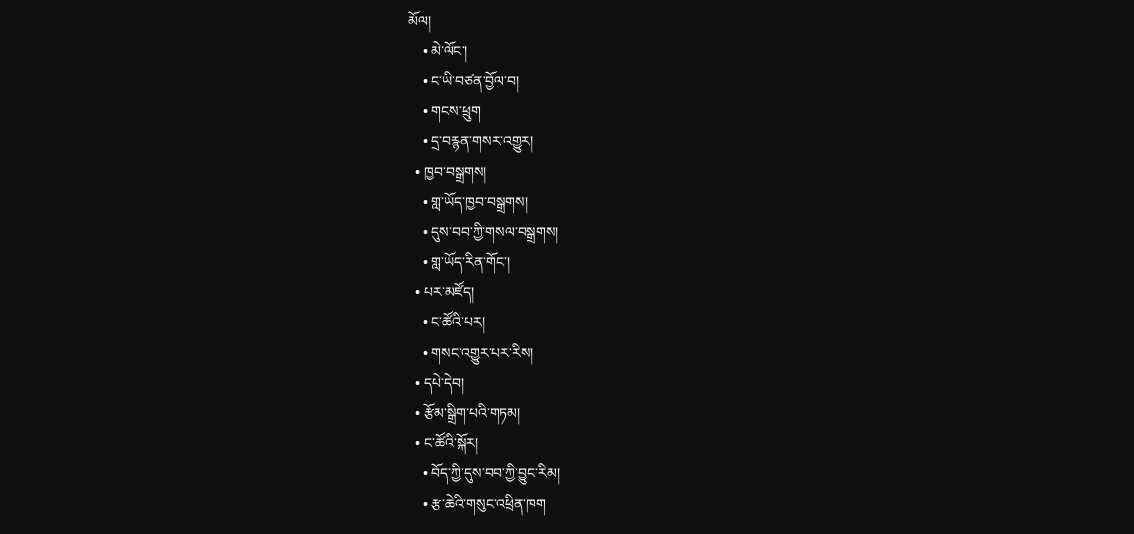མོལ།
    • མེ་ལོང་།
    • ང་ཡི་བཙན་བྱོལ་བ།
    • གངས་ཕྲུག
    • དྲ་བརྙན་གསར་འགྱུར།
  • ཁྱབ་བསྒྲགས།
    • གླ་ཡོད་ཁྱབ་བསྒྲགས།
    • དུས་བབ་ཀྱི་གསལ་བསྒྲགས།
    • གླ་ཡོད་རིན་གོང་།
  • པར་མཛོད།
    • ང་ཚོའི་པར།
    • གསང་འགྱུར་པར་རིས།
  • དཔེ་དེབ།
  • རྩོམ་སྒྲིག་པའི་གཏམ།
  • ང་ཚོའི་སྐོར།
    • བོད་ཀྱི་དུས་བབ་ཀྱི་བྱུང་རིམ།
    • རྩ་ཆེའི་གསུང་འཕྲིན་ཁག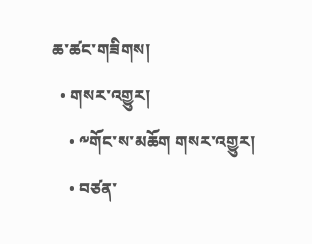ཆ་ཚང་གཟིགས།
  • གསར་འགྱུར།
    • ༸གོང་ས་མཆོག གསར་འགྱུར།
    • བཙན་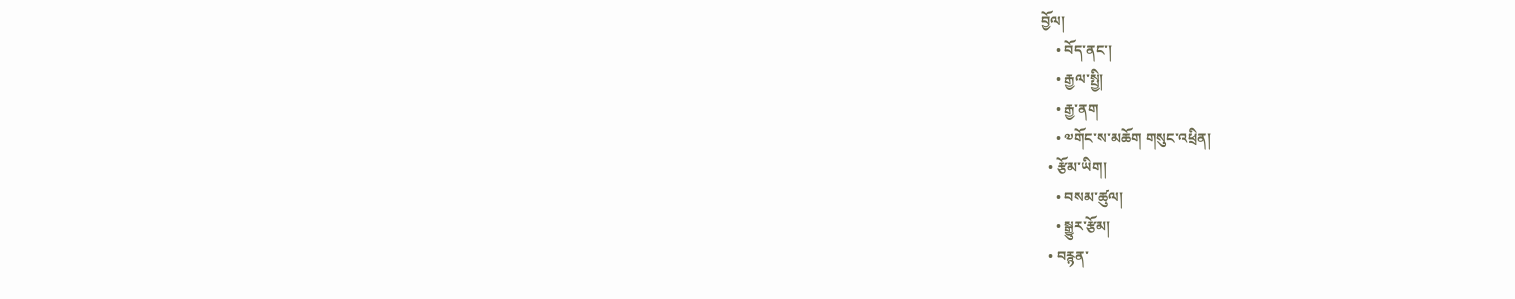བྱོལ།
    • བོད་ནང་།
    • རྒྱལ་སྤྱི།
    • རྒྱ་ནག
    • ༧གོང་ས་མཆོག གསུང་འཕྲིན།
  • རྩོམ་ཡིག།
    • བསམ་ཚུལ།
    • སྒྱུར་རྩོམ།
  • བརྙན་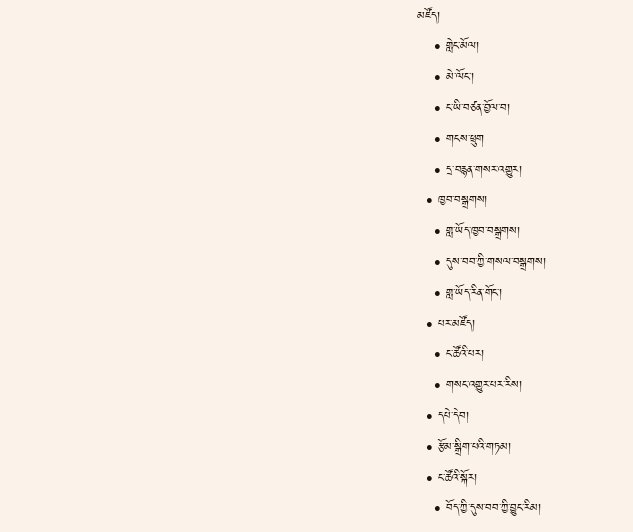མཛོད།
    • གླེང་མོལ།
    • མེ་ལོང་།
    • ང་ཡི་བཙན་བྱོལ་བ།
    • གངས་ཕྲུག
    • དྲ་བརྙན་གསར་འགྱུར།
  • ཁྱབ་བསྒྲགས།
    • གླ་ཡོད་ཁྱབ་བསྒྲགས།
    • དུས་བབ་ཀྱི་གསལ་བསྒྲགས།
    • གླ་ཡོད་རིན་གོང་།
  • པར་མཛོད།
    • ང་ཚོའི་པར།
    • གསང་འགྱུར་པར་རིས།
  • དཔེ་དེབ།
  • རྩོམ་སྒྲིག་པའི་གཏམ།
  • ང་ཚོའི་སྐོར།
    • བོད་ཀྱི་དུས་བབ་ཀྱི་བྱུང་རིམ།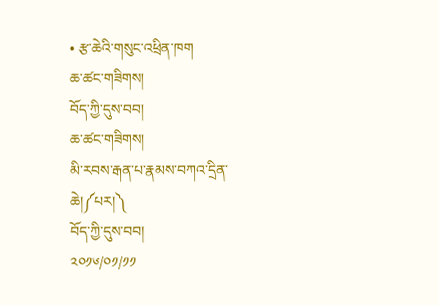• རྩ་ཆེའི་གསུང་འཕྲིན་ཁག
ཆ་ཚང་གཟིགས།
བོད་ཀྱི་དུས་བབ།
ཆ་ཚང་གཟིགས།
མི་རབས་རྒན་པ་རྣམས་བཀའ་དྲིན་ཆེ།༼པར།༽
བོད་ཀྱི་དུས་བབ།
༢༠༡༦/༠༡/༡༡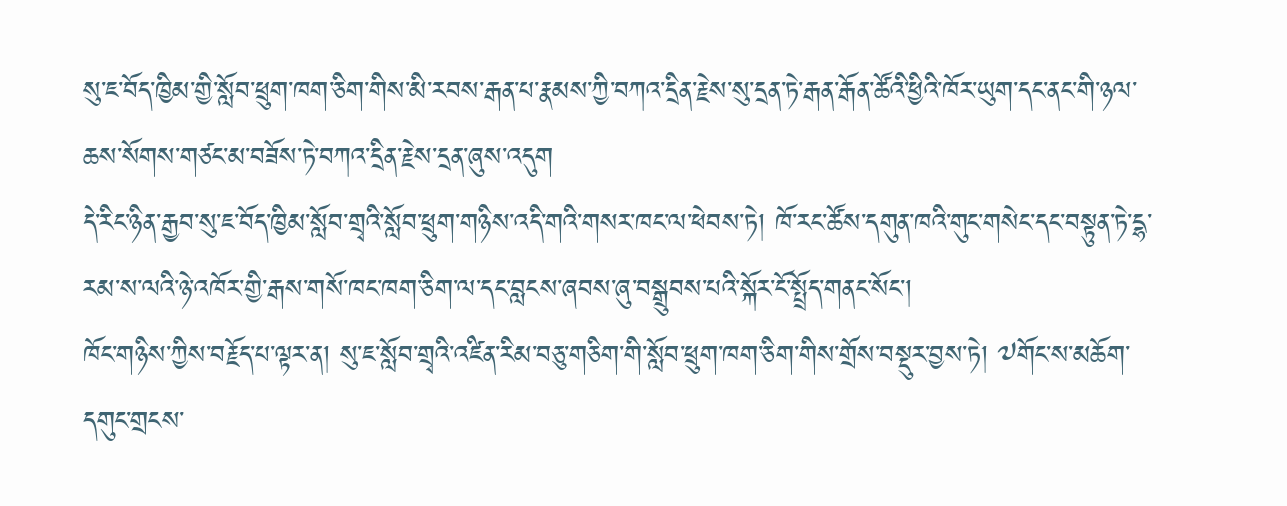སུ་ཇ་བོད་ཁྱིམ་གྱི་སློབ་ཕྲུག་ཁག་ཅིག་གིས་མི་རབས་རྒན་པ་རྣམས་ཀྱི་བཀའ་དྲིན་རྗེས་སུ་དྲན་ཏེ་རྒན་རྒོན་ཚོའི་ཕྱིའི་ཁོར་ཡུག་དང་ནང་གི་ཉལ་ཆས་སོགས་གཙང་མ་བཟོས་ཏེ་བཀའ་དྲིན་རྗེས་དྲན་ཞུས་འདུག
དེ་རིང་ཉིན་རྒྱབ་སུ་ཇ་བོད་ཁྱིམ་སློབ་གྲྭའི་སློབ་ཕྲུག་གཉིས་འདི་གའི་གསར་ཁང་ལ་ཕེབས་ཏེ། ཁོ་རང་ཚོས་དགུན་ཁའི་གུང་གསེང་དང་བསྟུན་ཏེ་དྷ་རམ་ས་ལའི་ཉེ་འཁོར་གྱི་རྒས་གསོ་ཁང་ཁག་ཅིག་ལ་དང་བླངས་ཞབས་ཞུ་བསྒྲུབས་པའི་སྐོར་ངོ་སྤྲོད་གནང་སོང་།
ཁོང་གཉིས་ཀྱིས་བརྗོད་པ་ལྟར་ན། སུ་ཇ་སློབ་གྲྭའི་འཛིན་རིམ་བཅུ་གཅིག་གི་སློབ་ཕྲུག་ཁག་ཅིག་གིས་གྲོས་བསྡུར་བྱས་ཏེ། ༧གོང་ས་མཆོག་དགུང་གྲངས་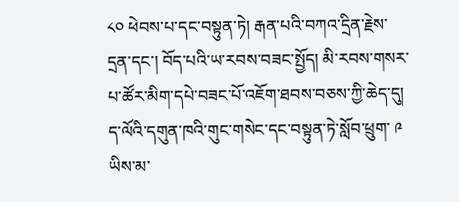༨༠ ཕེབས་པ་དང་བསྟུན་ཏེ། རྒན་པའི་བཀའ་དྲིན་རྗེས་དྲན་དང་། བོད་པའི་ཡ་རབས་བཟང་སྤྱོད། མི་རབས་གསར་པ་ཚོར་མིག་དཔེ་བཟང་པོ་འཇོག་ཐབས་བཅས་ཀྱི་ཆེད་དུ། ད་ལོའི་དགུན་ཁའི་གུང་གསེང་དང་བསྟུན་ཏེ་སློབ་ཕྲུག་ ༩ ཡིས་མ་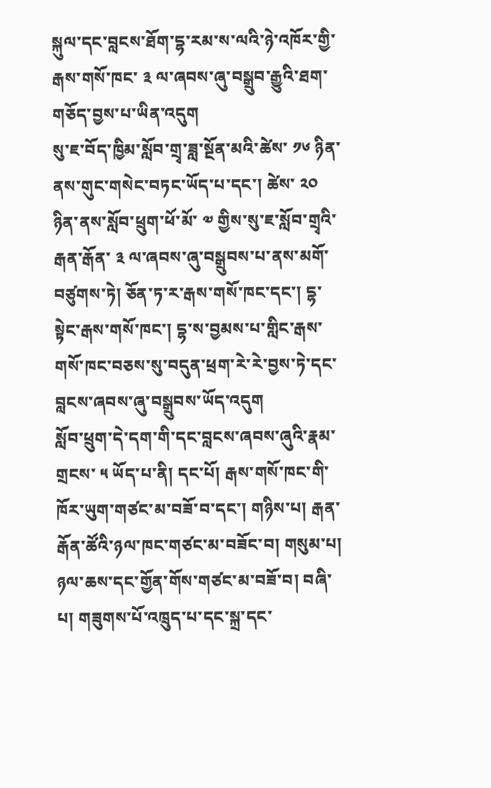སྐུལ་དང་བླངས་ཐོག་དྷ་རམ་ས་ལའི་ཉེ་འཁོར་གྱི་རྒས་གསོ་ཁང་ ༣ ལ་ཞབས་ཞུ་བསྒྲུབ་རྒྱུའི་ཐག་གཅོད་བྱས་པ་ཡིན་འདུག
སུ་ཇ་བོད་ཁྱིམ་སློབ་གྲྭ་ཟླ་སྔོན་མའི་ཚེས་ ༡༦ ཉིན་ནས་གུང་གསེང་བཏང་ཡོད་པ་དང་། ཚེས་ ༢༠ ཉིན་ནས་སློབ་ཕྲུག་ཕོ་མོ་ ༧ གྱིས་སུ་ཇ་སློབ་གྲྭའི་རྒན་རྒོན་ ༣ ལ་ཞབས་ཞུ་བསྒྲུབས་པ་ནས་མགོ་བཙུགས་ཏེ། ཅོན་ཏ་ར་རྒས་གསོ་ཁང་དང་། དྷ་སྟེང་རྒས་གསོ་ཁང་། དྷ་ས་བྱམས་པ་གླིང་རྒས་གསོ་ཁང་བཅས་སུ་བདུན་ཕྲག་རེ་རེ་བྱས་ཏེ་དང་བླངས་ཞབས་ཞུ་བསྒྲུབས་ཡོད་འདུག
སློབ་ཕྲུག་དེ་དག་གི་དང་བླངས་ཞབས་ཞུའི་རྣམ་གྲངས་ ༥ ཡོད་པ་ནི། དང་པོ། རྒས་གསོ་ཁང་གི་ཁོར་ཡུག་གཙང་མ་བཟོ་བ་དང་། གཉིས་པ། རྒན་རྒོན་ཚོའི་ཉལ་ཁང་གཙང་མ་བཟོང་བ། གསུམ་པ། ཉལ་ཆས་དང་གྱོན་གོས་གཙང་མ་བཟོ་བ། བཞི་པ། གཟུགས་པོ་འཁྲུད་པ་དང་སྐྲ་དང་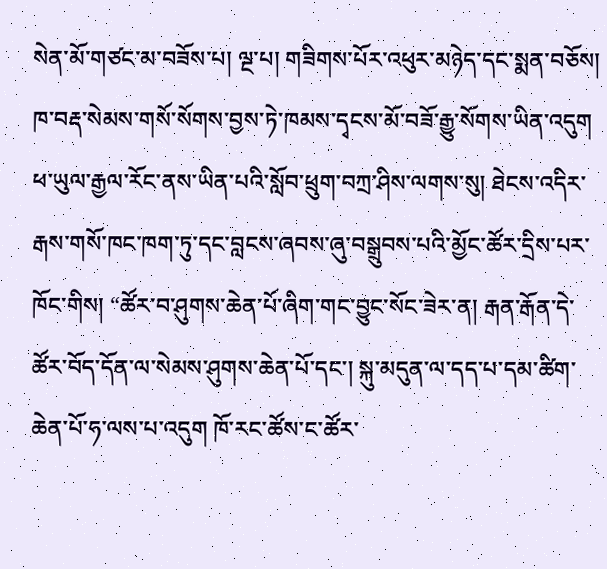སེན་མོ་གཙང་མ་བཟོས་པ། ལྔ་པ། གཟིགས་པོར་འཕུར་མཉེད་དང་སྨན་བཅོས། ཁ་བརྡ་སེམས་གསོ་སོགས་བྱས་ཏེ་ཁམས་དྭངས་མོ་བཟོ་རྒྱུ་སོགས་ཡིན་འདུག
ཕ་ཡུལ་རྒྱལ་རོང་ནས་ཡིན་པའི་སློབ་ཕྲུག་བཀྲ་ཤིས་ལགས་སུ། ཐེངས་འདིར་རྒས་གསོ་ཁང་ཁག་ཏུ་དང་བླངས་ཞབས་ཞུ་བསྒྲུབས་པའི་མྱོང་ཚོར་དྲིས་པར་ཁོང་གིས། “ཚོར་བ་ཤུགས་ཆེན་པོ་ཞིག་གང་བྱུང་སོང་ཟེར་ན། རྒན་རྒོན་དེ་ཚོར་བོད་དོན་ལ་སེམས་ཤུགས་ཆེན་པོ་དང་། སྐུ་མདུན་ལ་དད་པ་དམ་ཚིག་ཆེན་པོ་ཧ་ལས་པ་འདུག ཁོ་རང་ཚོས་ང་ཚོར་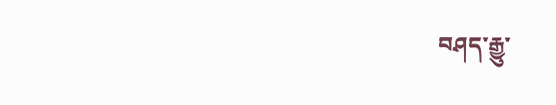བཤད་རྒྱུ་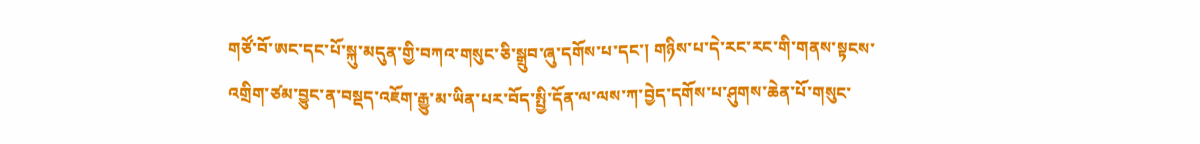གཙོ་བོ་ཨང་དང་པོ་སྐུ་མདུན་གྱི་བཀའ་གསུང་ཅི་སྒྲུབ་ཞུ་དགོས་པ་དང་། གཉིས་པ་དེ་རང་རང་གི་གནས་སྟངས་འགྲིག་ཙམ་བྱུང་ན་བསྡད་འཇོག་རྒྱུ་མ་ཡིན་པར་བོད་སྤྱི་དོན་ལ་ལས་ཀ་བྱེད་དགོས་པ་ཤུགས་ཆེན་པོ་གསུང་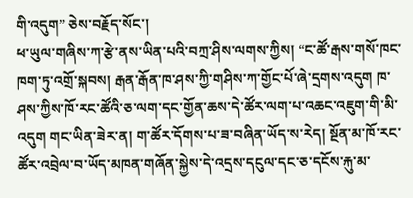གི་འདུག” ཅེས་བརྗོད་སོང་།
ཕ་ཡུལ་གཞིས་ཀ་རྩེ་ནས་ཡིན་པའི་བཀྲ་ཤིས་ལགས་ཀྱིས། “ང་ཚོ་རྒས་གསོ་ཁང་ཁག་ཏུ་འགྲོ་སྐབས། རྒན་རྒོན་ཁ་ཤས་ཀྱི་གཤིས་ཀ་གྱོང་པོ་ཞེ་དྲགས་འདུག ཁ་ཤས་ཀྱིས་ཁོ་རང་ཚོའི་ཅ་ལག་དང་གྱོན་ཆས་དེ་ཚོར་ལག་པ་འཆང་འཇུག་གི་མི་འདུག གང་ཡིན་ཟེར་ན། ག་ཚོར་དོགས་པ་ཟ་བཞིན་ཡོད་ས་རེད། སྔོན་མ་ཁོ་རང་ཚོར་འབྲེལ་བ་ཡོད་མཁན་གཞོན་སྐྱེས་དེ་འདྲས་དངུལ་དང་ཅ་དངོས་རྐུ་མ་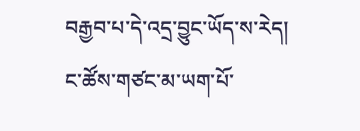བརྒྱབ་པ་དེ་འདྲ་བྱུང་ཡོད་ས་རེད། ང་ཚོས་གཙང་མ་ཡག་པོ་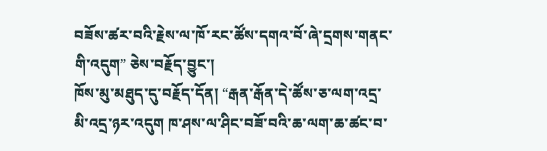བཟོས་ཚར་བའི་རྗེས་ལ་ཁོ་རང་ཚོས་དགའ་བོ་ཞེ་དྲགས་གནང་གི་འདུག” ཅེས་བརྗོད་བྱུང་།
ཁོས་མུ་མཐུད་དུ་བརྗོད་དོན། “རྒན་རྒོན་དེ་ཚོས་ཅ་ལག་འདྲ་མི་འདྲ་ཉར་འདུག ཁ་ཤས་ལ་ཤིང་བཟོ་བའི་ཆ་ལག་ཆ་ཚང་བ་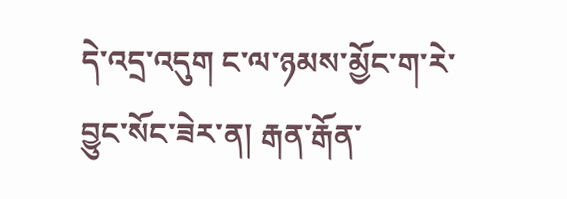དེ་འདྲ་འདུག ང་ལ་ཉམས་མྱོང་ག་རེ་བྱུང་སོང་ཟེར་ན། རྒན་རྒོན་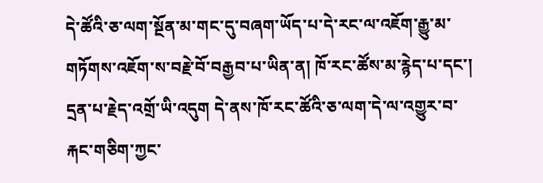དེ་ཚོའི་ཅ་ལག་སྔོན་མ་གང་དུ་བཞག་ཡོད་པ་དེ་རང་ལ་འཇོག་རྒྱུ་མ་གཏོགས་འཇོག་ས་བརྗེ་བོ་བརྒྱབ་པ་ཡིན་ན། ཁོ་རང་ཚོས་མ་རྙེད་པ་དང་། དྲན་པ་རྗེད་འགྲོ་ཡི་འདུག དེ་ནས་ཁོ་རང་ཚོའི་ཅ་ལག་དེ་ལ་འགྱུར་བ་རྐང་གཅིག་ཀྱང་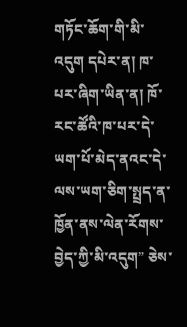གཏོང་ཆོག་གི་མི་འདུག དཔེར་ན། ཁ་པར་ཞིག་ཡིན་ན། ཁོ་རང་ཚོའི་ཁ་པར་དེ་ཡག་པོ་མེད་ནའང་དེ་ལས་ཡག་ཅིག་སྤྲད་ན་ཁྱོན་ནས་ལེན་རོགས་བྱེད་ཀྱི་མི་འདུག” ཅེས་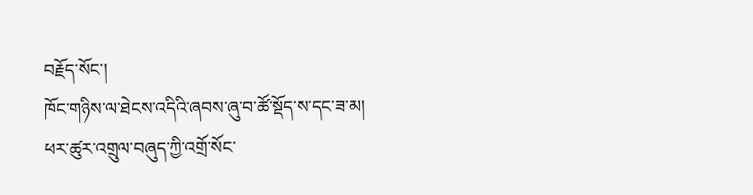བརྗོད་སོང་།
ཁོང་གཉིས་ལ་ཐེངས་འདིའི་ཞབས་ཞུ་བ་ཚོ་སྡོད་ས་དང་ཟ་མ། ཕར་ཚུར་འགྲུལ་བཞུད་ཀྱི་འགྲོ་སོང་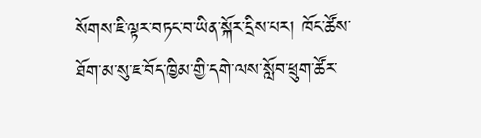སོགས་ཇི་ལྟར་བཏང་བ་ཡིན་སྐོར་དྲིས་པར། ཁོང་ཚོས་ཐོག་མ་སུ་ཇ་བོད་ཁྱིམ་གྱི་དགེ་ལས་སློབ་ཕྲུག་ཚོར་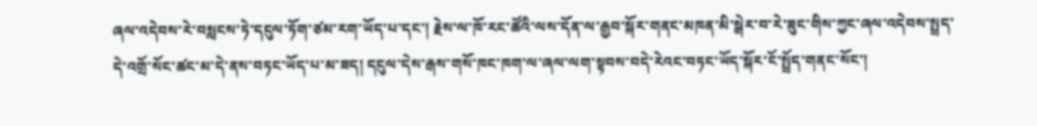ཞལ་འདེབས་རེ་བསླངས་ཏེ་དངུལ་ཏོག་ཙམ་རག་ཡོད་པ་དང་། རྗེས་ལ་ཁོ་རང་ཚོའི་ལས་དོན་ལ་རྒྱབ་སྐོར་གནང་མཁན་མི་སྒེར་བ་རེ་ཟུང་གིས་ཀྱང་ཞལ་འདེབས་སྤྲད་དེ་འགྲོ་སོང་ཚང་མ་དེ་ནས་བཏང་ཡོད་པ་མ་ཟད། དངུལ་དེས་རྒས་གསོ་ཁང་ཁག་ལ་ཞལ་ལག་སྟབས་བདེ་རེའང་བཏང་ཡོད་སྐོར་ངོ་སྤྲོད་གནང་སོང་།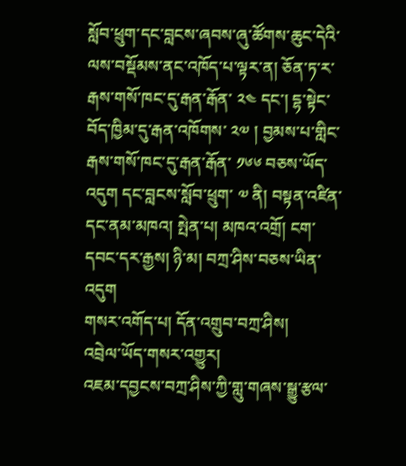སློབ་ཕྲུག་དང་བླངས་ཞབས་ཞུ་ཚོགས་ཆུང་དེའི་ལས་བསྡོམས་ནང་འཁོད་པ་ལྟར་ན། ཅོན་ཏ་ར་རྒས་གསོ་ཁང་དུ་རྒན་རྒོན་ ༢༤ དང་། དྷ་སྟེང་བོད་ཁྱིམ་དུ་རྒན་འཁོགས་ ༢༧ ། བྱམས་པ་གླིང་རྒས་གསོ་ཁང་དུ་རྒན་རྒོན་ ༡༦༦ བཅས་ཡོད་འདུག དང་བླངས་སློབ་ཕྲུག་ ༧ ནི། བསྟན་འཛིན་དང་ནམ་མཁའ། སྤེན་པ། མཁའ་འགྲོ། ངག་དབང་དར་རྒྱས། ཉི་མ། བཀྲ་ཤིས་བཅས་ཡིན་འདུག
གསར་འགོད་པ། དོན་འགྲུབ་བཀྲ་ཤིས།
འབྲེལ་ཡོད་གསར་འགྱུར།
འཇམ་དབྱངས་བཀྲ་ཤིས་ཀྱི་གླུ་གཞས་སྒྱུ་རྩལ་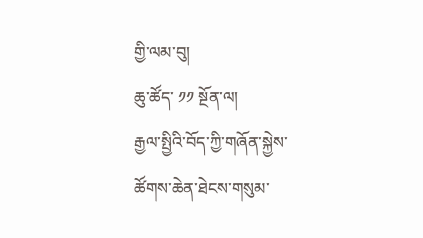གྱི་ལམ་བུ།
ཆུ་ཚོད་ ༡༡ སྔོན་ལ།
རྒྱལ་སྤྱིའི་བོད་ཀྱི་གཞོན་སྐྱེས་ཚོགས་ཆེན་ཐེངས་གསུམ་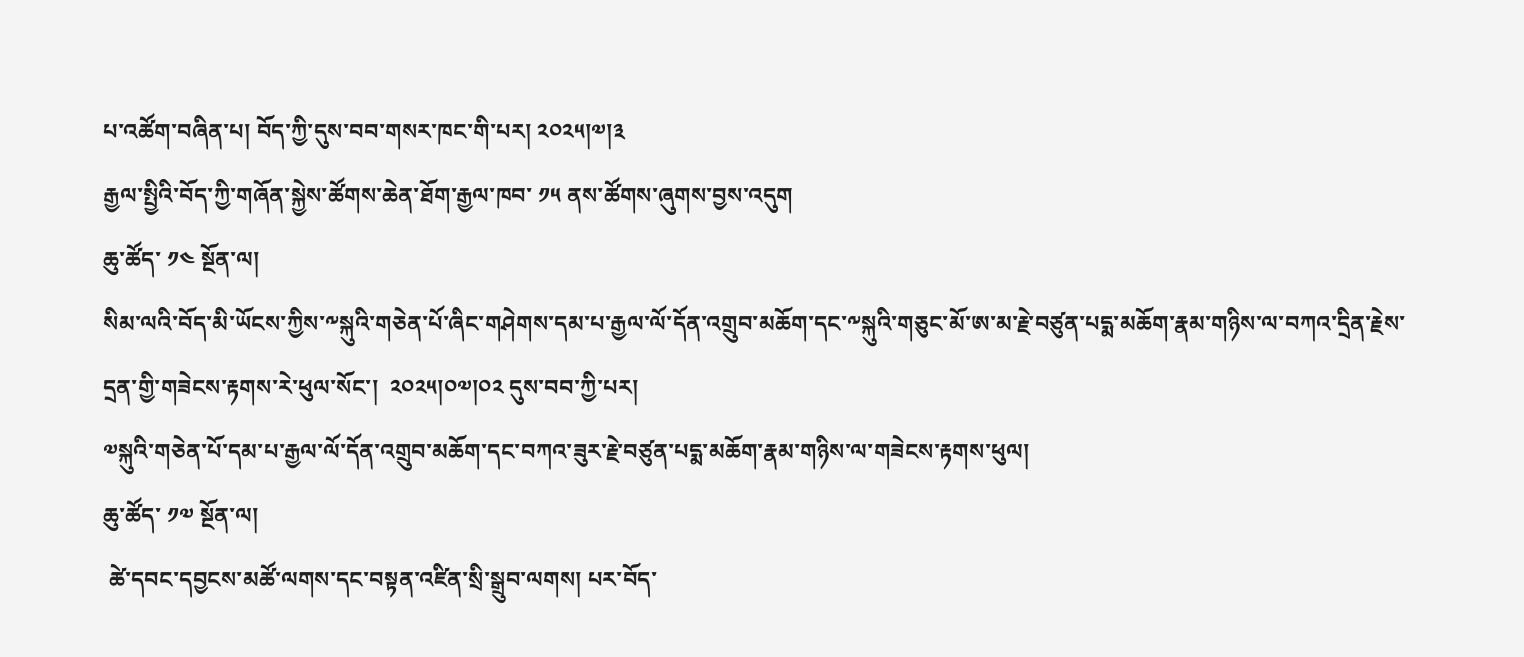པ་འཚོག་བཞིན་པ། བོད་ཀྱི་དུས་བབ་གསར་ཁང་གི་པར། ༢༠༢༥།༧།༣
རྒྱལ་སྤྱིའི་བོད་ཀྱི་གཞོན་སྐྱེས་ཚོགས་ཆེན་ཐོག་རྒྱལ་ཁབ་ ༡༥ ནས་ཚོགས་ཞུགས་བྱས་འདུག
ཆུ་ཚོད་ ༡༤ སྔོན་ལ།
སིམ་ལའི་བོད་མི་ཡོངས་ཀྱིས་༸སྐུའི་གཅེན་པོ་ཞིང་གཤེགས་དམ་པ་རྒྱལ་ལོ་དོན་འགྲུབ་མཆོག་དང་༸སྐུའི་གཅུང་མོ་ཨ་མ་རྗེ་བཙུན་པདྨ་མཆོག་རྣམ་གཉིས་ལ་བཀའ་དྲིན་རྗེས་དྲན་གྱི་གཟེངས་རྟགས་རེ་ཕུལ་སོང་།  ༢༠༢༥།༠༧།༠༢ དུས་བབ་ཀྱི་པར།
༧སྐུའི་གཅེན་པོ་དམ་པ་རྒྱལ་ལོ་དོན་འགྲུབ་མཆོག་དང་བཀའ་ཟུར་རྗེ་བཙུན་པདྨ་མཆོག་རྣམ་གཉིས་ལ་གཟེངས་རྟགས་ཕུལ།
ཆུ་ཚོད་ ༡༧ སྔོན་ལ།
 ཚེ་དབང་དབྱངས་མཚོ་ལགས་དང་བསྟན་འཛིན་སྲི་སྒྲུབ་ལགས། པར་བོད་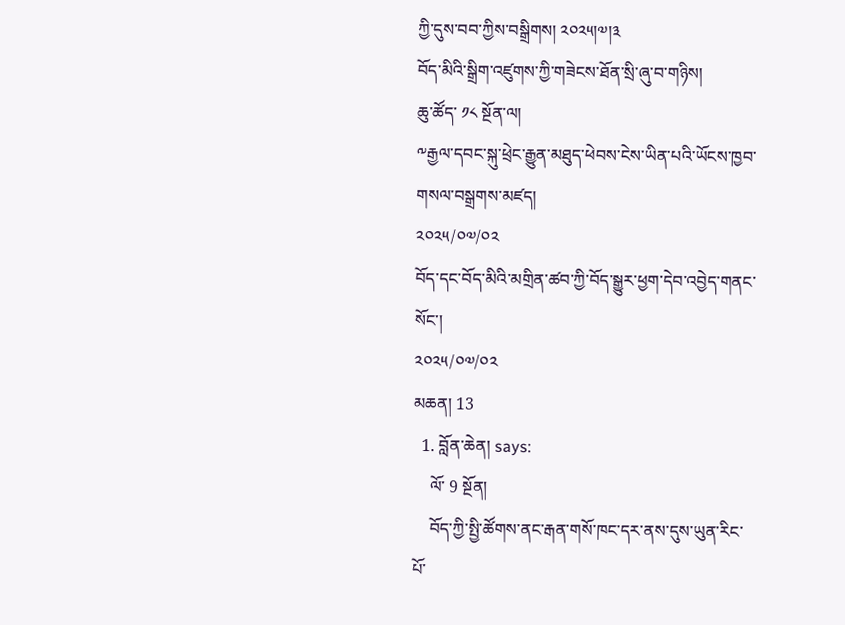ཀྱི་དུས་བབ་ཀྱིས་བསྒྲིགས། ༢༠༢༥།༧།༣
བོད་མིའི་སྒྲིག་འཛུགས་ཀྱི་གཟེངས་ཐོན་སྲི་ཞུ་བ་གཉིས།
ཆུ་ཚོད་ ༡༨ སྔོན་ལ།
༸རྒྱལ་དབང་སྐུ་ཕྲེང་རྒྱུན་མཐུད་ཕེབས་ངེས་ཡིན་པའི་ཡོངས་ཁྱབ་གསལ་བསྒྲགས་མཛད།
༢༠༢༥/༠༧/༠༢
བོད་དང་བོད་མིའི་མགྲིན་ཚབ་ཀྱི་བོད་སྒྱུར་ཕྱག་དེབ་འབྱེད་གནང་སོང་།
༢༠༢༥/༠༧/༠༢
མཆན། 13
  1. བློན་ཆེན། says:
    ལོ་ 9 སྔོན།
    བོད་ཀྱི་སྤྱི་ཚོགས་ནང་རྒན་གསོ་ཁང་དར་ནས་དུས་ཡུན་རིང་པོ་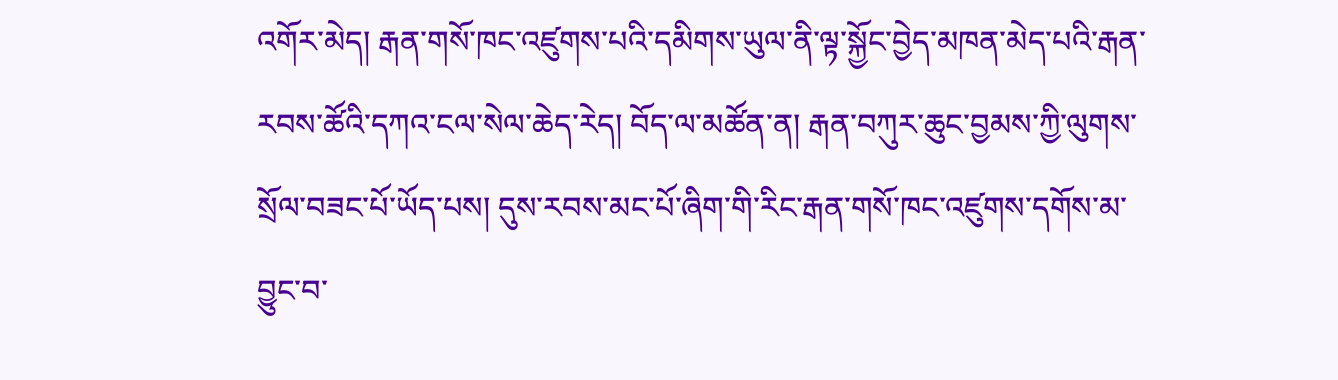འགོར་མེད། རྒན་གསོ་ཁང་འཛུགས་པའི་དམིགས་ཡུལ་ནི་ལྟ་སྐྱོང་བྱེད་མཁན་མེད་པའི་རྒན་རབས་ཚོའི་དཀའ་ངལ་སེལ་ཆེད་རེད། བོད་ལ་མཚོན་ན། རྒན་བཀུར་ཆུང་བྱམས་ཀྱི་ལུགས་སྲོལ་བཟང་པོ་ཡོད་པས། དུས་རབས་མང་པོ་ཞིག་གི་རིང་རྒན་གསོ་ཁང་འཛུགས་དགོས་མ་བྱུང་བ་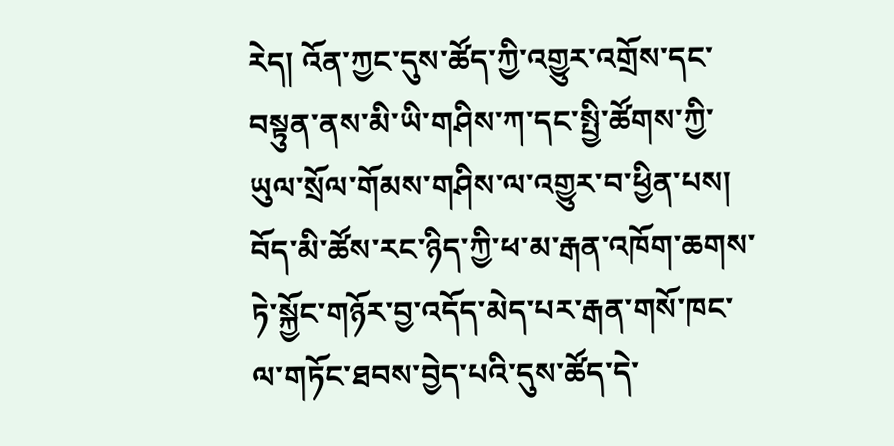རེད། འོན་ཀྱང་དུས་ཚོད་ཀྱི་འགྱུར་འགྲོས་དང་བསྟུན་ནས་མི་ཡི་གཤིས་ཀ་དང་སྤྱི་ཚོགས་ཀྱི་ཡུལ་སྲོལ་གོམས་གཤིས་ལ་འགྱུར་བ་ཕྱིན་པས། བོད་མི་ཚོས་རང་ཉིད་ཀྱི་ཕ་མ་རྒན་འཁོག་ཆགས་ཏེ་སྐྱོང་གཉོར་བྱ་འདོད་མེད་པར་རྒན་གསོ་ཁང་ལ་གཏོང་ཐབས་བྱེད་པའི་དུས་ཚོད་དེ་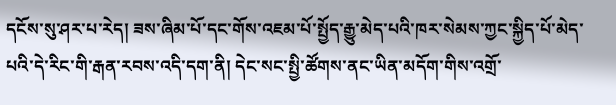དངོས་སུ་ཤར་པ་རེད། ཟས་ཞིམ་པོ་དང་གོས་འཇམ་པོ་སྤྱོད་རྒྱུ་མེད་པའི་ཁར་སེམས་ཀྱང་སྐྱིད་པོ་མེད་པའི་དེ་རིང་གི་རྒན་རབས་འདི་དག་ནི། དེང་སང་སྤྱི་ཚོགས་ནང་ཡིན་མདོག་གིས་འགྲོ་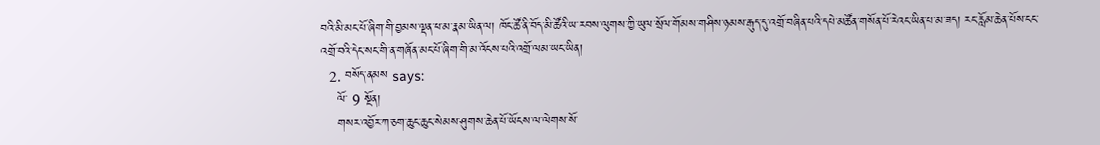བའི་མི་མང་པོ་ཞིག་གི་བྱམས་ལྡན་ཕ་མ་རྣམ་ཡིན་ལ། ཁོང་ཚོ་ནི་བོད་མི་ཚོའི་ཡ་རབས་ལུགས་ཀྱི་ཡུལ་སྲོལ་གོམས་གཤིས་ཉམས་རྒུད་དུ་འགྲོ་བཞིན་པའི་དཔེ་མཚོན་གསོན་པོ་རེའང་ཡིན་པ་མ་ཟད། རང་རློམ་ཆེན་པོས་ངང་འགྲོ་བའི་དེང་སང་གི་ན་གཞོན་མང་པོ་ཞིག་གི་མ་འོངས་པའི་འགྲོ་ལམ་ཡང་ཡིན།
  2. བསོད་ནམས says:
    ལོ་ 9 སྔོན།
    གསར་འབྱོར་ཀ་ཅག་ཆུང་ཆུང་སེམས་ཤུགས་ཆེན་པོ་ཡོངས་ལ་ལེགས་སོ་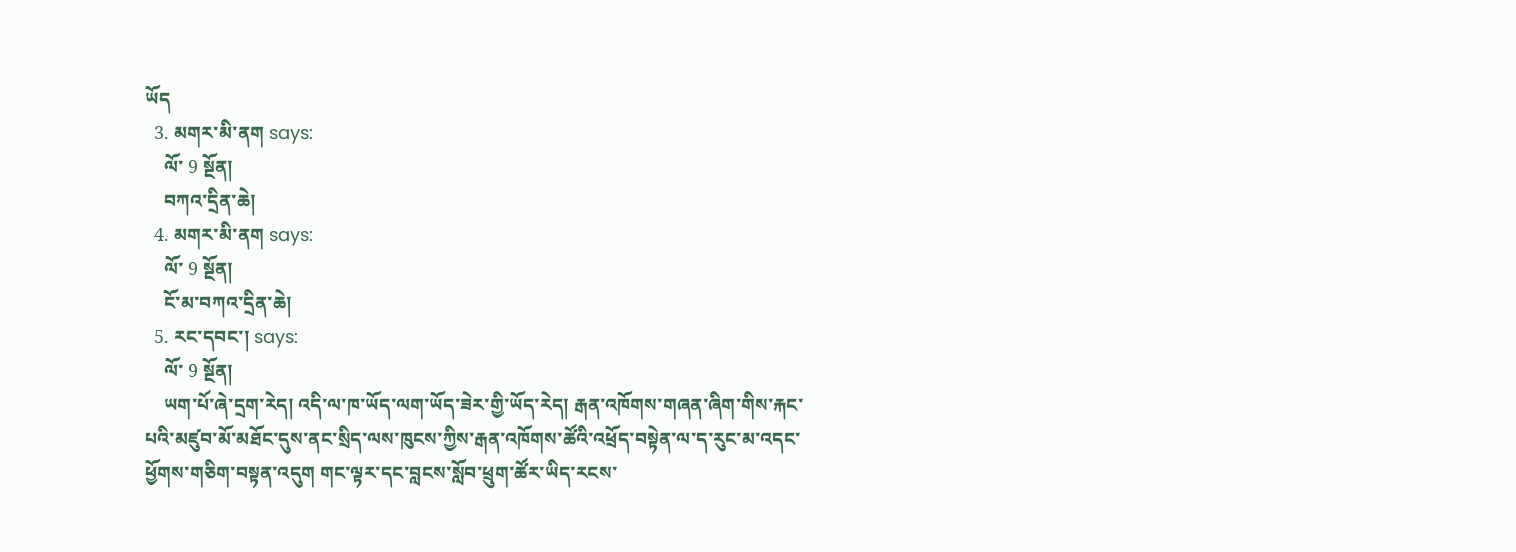ཡོད
  3. མགར་མི་ནག says:
    ལོ་ 9 སྔོན།
    བཀའ་དྲིན་ཆེ།
  4. མགར་མི་ནག says:
    ལོ་ 9 སྔོན།
    ངོ་མ་བཀའ་དྲིན་ཆེ།
  5. རང་དབང་། says:
    ལོ་ 9 སྔོན།
    ཡག་པོ་ཞེ་དྲག་རེད། འདི་ལ་ཁ་ཡོད་ལག་ཡོད་ཟེར་གྱི་ཡོད་རེད། རྒན་འཁོགས་གཞན་ཞིག་གིས་རྐང་པའི་མཛུབ་མོ་མཐོང་དུས་ནང་སྲིད་ལས་ཁུངས་ཀྱིས་རྒན་འཁོགས་ཚོའི་འཕྲོད་བསྟེན་ལ་ད་རུང་མ་འདང་ཕྱོགས་གཅིག་བསྟན་འདུག གང་ལྟར་དང་བླངས་སློབ་ཕྲུག་ཚོར་ཡིད་རངས་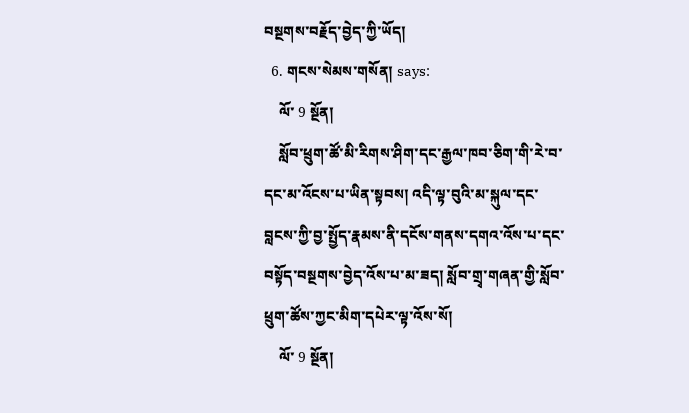བསྔགས་བརྗོད་བྱེད་ཀྱི་ཡོད།
  6. གངས་སེམས་གསོན། says:
    ལོ་ 9 སྔོན།
    སློབ་ཕྲུག་ཚོ་མི་རིགས་ཤིག་དང་རྒྱལ་ཁབ་ཅིག་གི་རེ་བ་དང་མ་འོངས་པ་ཡིན་སྟབས། འདི་ལྟ་བུའི་མ་སྐུལ་དང་བླངས་ཀྱི་བྱ་སྤྱོད་རྣམས་ནི་དངོས་གནས་དགའ་འོས་པ་དང་བསྟོད་བསྔགས་བྱེད་འོས་པ་མ་ཟད། སློབ་གྲྭ་གཞན་གྱི་སློབ་ཕྲུག་ཚོས་ཀྱང་མིག་དཔེར་ལྟ་འོས་སོ།
    ལོ་ 9 སྔོན།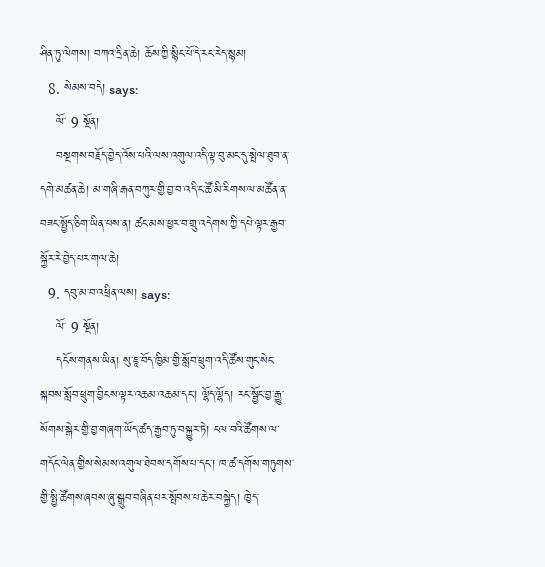ཤིན་ཏུ་ལེགས། བཀའ་དྲིན་ཆེ། ཆོས་ཀྱི་སྙིང་པོ་དེ་རང་རེད་སྙམ།
  8. སེམས་བདེ། says:
    ལོ་ 9 སྔོན།
    བསྔགས་བརྗོད་བྱེད་འོས་པའི་ལས་འགུལ་འདི་ལྟ་བུ་མང་དུ་སྤེལ་ཐུབ་ན་དགེ་མཚན་ཆེ། མ་གཞི་རྒན་བཀུར་གྱི་བྱ་བ་འདི་ང་ཚོ་མི་རིགས་ལ་མཚོན་ན་བཟང་སྤྱོད་ཅིག་ཡིན་པས་ན། ཚང་མས་ཕྱར་བ་གྲུ་འདེགས་ཀྱི་དཔེ་ལྟར་རྒྱབ་སྐྱོར་རེ་བྱེད་པར་གལ་ཆེ།
  9. དབུ་མ་བ་འཕྲིན་ལས། says:
    ལོ་ 9 སྔོན།
    དངོས་གནས་ཡིན། སུ་ཇཱ་བོད་ཁྱིམ་གྱི་སློབ་ཕྲུག་འདི་ཚོས་གུང་སེང་སྐབས་སློབ་ཕྲུག་བྱིངས་ལྟར་འཆམ་འཆམ་དང་། ལྷོད་ལྷོད། རང་སྦྱོང་བྱ་རྒྱུ་སོགས་སྒེར་གྱི་བྱ་གཞག་ཡོད་ཚད་རྒྱབ་ཏུ་བསྐྱུར་ཏེ། ངལ་བའི་ཚོགས་ལ་གདོང་ལེན་གྱིས་སེམས་འགུལ་ཐེབས་དགོས་པ་དང་། ཁ་ཚ་དགོས་གཏུགས་གྱི་སྤྱི་ཚོགས་ཞབས་ཞུ་སྒྲུབ་བཞིན་པར་སྤོབས་པ་ཆེར་བསྐྱེད། ཁྱེད་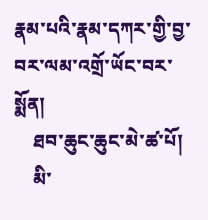རྣམ་པའི་རྣམ་དཀར་གྱི་བྱ་བར་ལམ་འགྲོ་ཡོང་བར་སྨོན།
    ཐབ་ཆུང་ཆུང་མེ་ཚ་པོ།
    མི་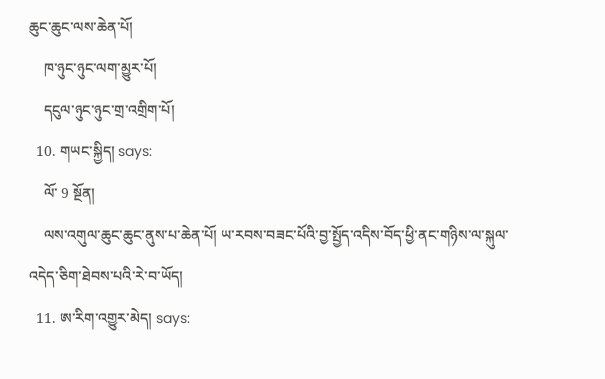ཆུང་ཆུང་ལས་ཆེན་པོ།
    ཁ་ཉུང་ཉུང་ལག་མྱུར་པོ།
    དངུལ་ཉུང་ཉུང་གྲ་འགྲིག་པོ།
  10. གཡང་སྐྱིད། says:
    ལོ་ 9 སྔོན།
    ལས་འགུལ་ཆུང་ཆུང་ནུས་པ་ཆེན་པོ། ཡ་རབས་བཟང་པོའི་བྱ་སྤྱོད་འདིས་བོད་ཕྱི་ནང་གཉིས་ལ་སྐུལ་འདེད་ཅིག་ཐེབས་པའི་རེ་བ་ཡོད།
  11. ཨ་རིག་འགྱུར་མེད། says: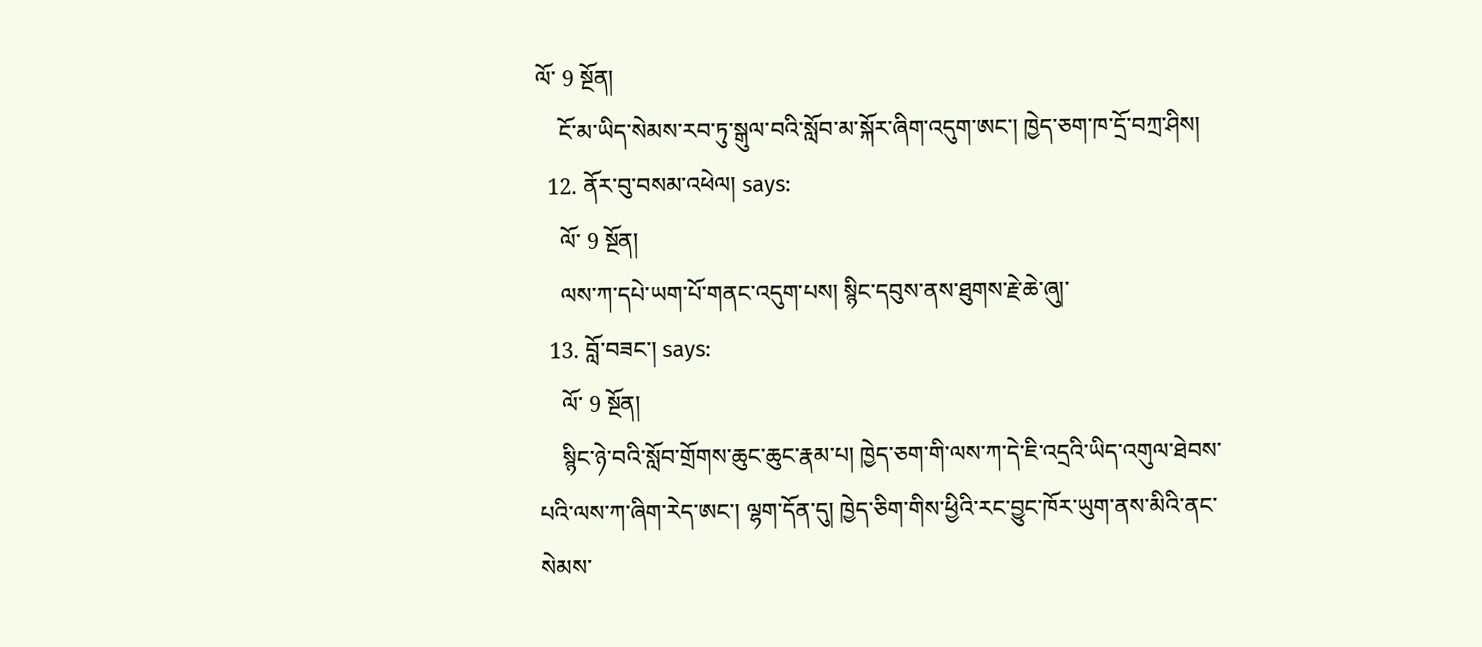ལོ་ 9 སྔོན།
    ངོ་མ་ཡིད་སེམས་རབ་ཏུ་སྒུལ་བའི་སློབ་མ་སྐོར་ཞིག་འདུག་ཨང་། ཁྱེད་ཅག་ཁ་དྲོ་བཀྲ་ཤིས།
  12. ནོར་བུ་བསམ་འཕེལ། says:
    ལོ་ 9 སྔོན།
    ལས་ཀ་དཔེ་ཡག་པོ་གནང་འདུག་པས། སྙིང་དབུས་ནས་ཐུགས་རྗེ་ཆེ་ཞུ།་
  13. བློ་བཟང་། says:
    ལོ་ 9 སྔོན།
    སྙིང་ཉེ་བའི་སློབ་གྲོགས་ཆུང་ཆུང་རྣམ་པ། ཁྱེད་ཅག་གི་ལས་ཀ་དེ་ཇི་འདྲའི་ཡིད་འགུལ་ཐེབས་པའི་ལས་ཀ་ཞིག་རེད་ཨང་། ལྷག་དོན་དུ། ཁྱེད་ཅིག་གིས་ཕྱིའི་རང་བྱུང་ཁོར་ཡུག་ནས་མིའི་ནང་སེམས་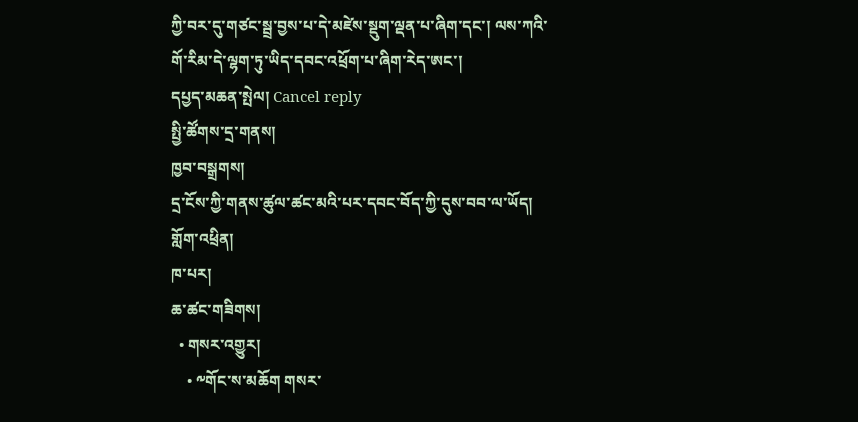ཀྱི་བར་དུ་གཙང་སྦྲ་བྱས་པ་དེ་མཛེས་སྡུག་ལྡན་པ་ཞིག་དང་། ལས་ཀའི་གོ་རིམ་དེ་ལྷག་ཏུ་ཡིད་དབང་འཕྲོག་པ་ཞིག་རེད་ཨང་།
དཔྱད་མཆན་སྤེལ། Cancel reply
སྤྱི་ཚོགས་དྲ་གནས།
ཁྱབ་བསྒྲགས།
དྲ་ངོས་ཀྱི་གནས་ཚུལ་ཚང་མའི་པར་དབང་བོད་ཀྱི་དུས་བབ་ལ་ཡོད།
གློག་འཕྲིན།
ཁ་པར།
ཆ་ཚང་གཟིགས།
  • གསར་འགྱུར།
    • ༸གོང་ས་མཆོག གསར་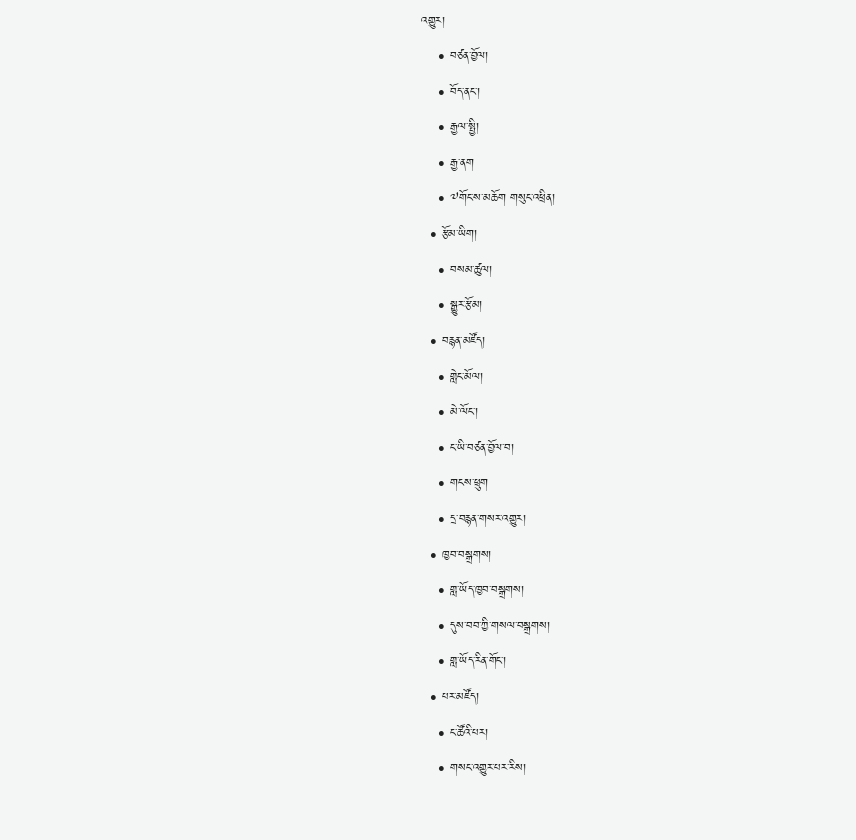འགྱུར།
    • བཙན་བྱོལ།
    • བོད་ནང་།
    • རྒྱལ་སྤྱི།
    • རྒྱ་ནག
    • ༧གོང་ས་མཆོག གསུང་འཕྲིན།
  • རྩོམ་ཡིག།
    • བསམ་ཚུལ།
    • སྒྱུར་རྩོམ།
  • བརྙན་མཛོད།
    • གླེང་མོལ།
    • མེ་ལོང་།
    • ང་ཡི་བཙན་བྱོལ་བ།
    • གངས་ཕྲུག
    • དྲ་བརྙན་གསར་འགྱུར།
  • ཁྱབ་བསྒྲགས།
    • གླ་ཡོད་ཁྱབ་བསྒྲགས།
    • དུས་བབ་ཀྱི་གསལ་བསྒྲགས།
    • གླ་ཡོད་རིན་གོང་།
  • པར་མཛོད།
    • ང་ཚོའི་པར།
    • གསང་འགྱུར་པར་རིས།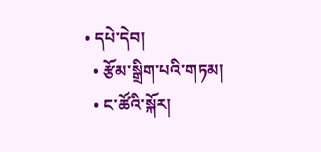• དཔེ་དེབ།
  • རྩོམ་སྒྲིག་པའི་གཏམ།
  • ང་ཚོའི་སྐོར།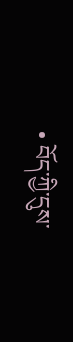• བོད་ཀྱི་དུས་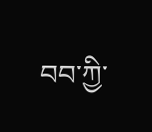བབ་ཀྱི་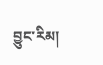བྱུང་རིམ།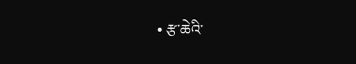• རྩ་ཆེའི་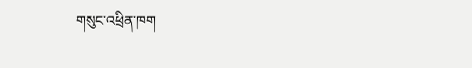གསུང་འཕྲིན་ཁག